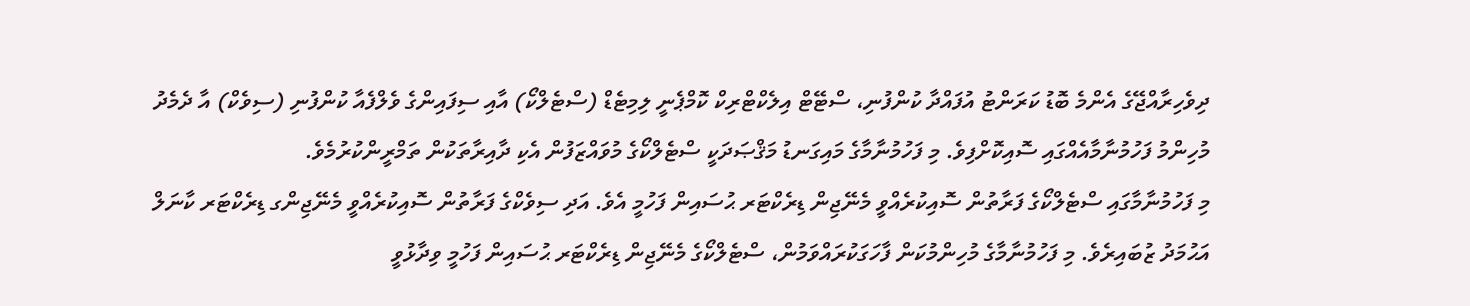ދިވެހިރާއްޖޭގެ އެންމެ ބޮޑު ކަރަންޓު އުފައްދާ ކުންފުނި، ސްޓޭޓް އިލެކްޓްރިކް ކޮމްޕެނީ ލިމިޓެޑް (ސްޓެލްކޯ) އާއި ސިފައިންގެ ވެލްފެއާ ކުންފުނި (ސިވެކް) އާ ދެމެދު މުހިންމު ފަހުމުނާމާއެއްގައި ސޮއިކޮށްފިވެ. މި ފަހުމުނާމާގެ މައިގަނޑު މަޤްޞަދަކީ ސްޓެލްކޯގެ މުވައްޒަފުން އެކި ދާއިރާތަކުން ތަމްރީންކުރުމެވެ.
މި ފަހުމުނާމާގައި ސްޓެލްކޯގެ ފަރާތުން ސޮއިކުރެއްވީ މެނޭޖިން ޑިރެކްޓަރ ޙުސައިން ފަހުމީ އެވެ. އަދި ސިވެކްގެ ފަރާތުން ސޮއިކުރެއްވީ މެނޭޖިންގ ޑިރެކްޓަރ ކާނަލް އަޙުމަދު ޒުބައިރެވެ. މި ފަހުމުނާމާގެ މުހިންމުކަން ފާހަގަކުރައްވަމުން، ސްޓެލްކޯގެ މެނޭޖިން ޑިރެކްޓަރ ޙުސައިން ފަހުމީ ވިދާޅުވީ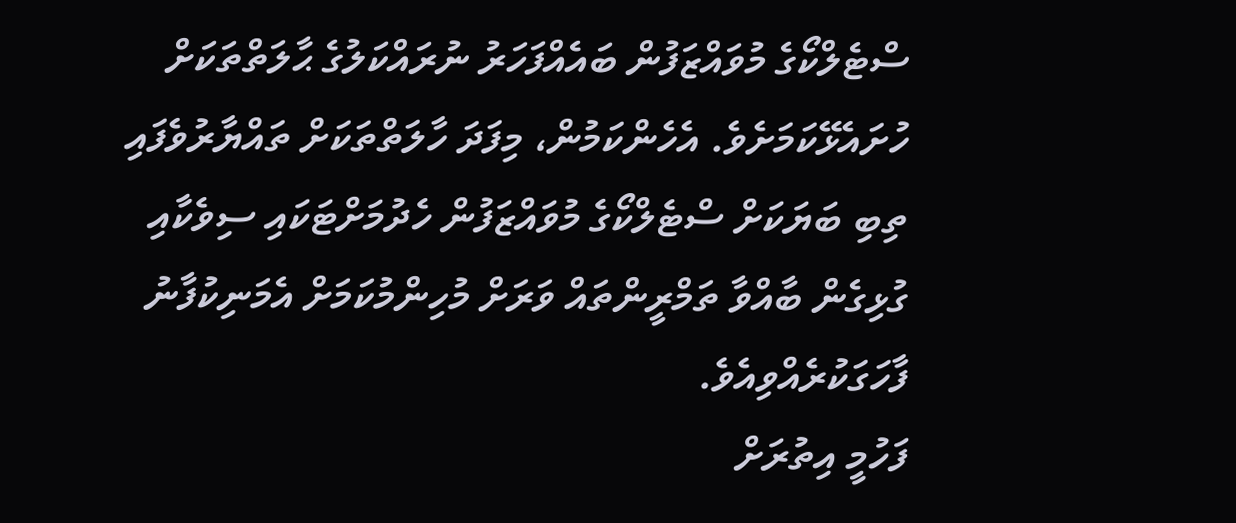ސްޓެލްކޯގެ މުވައްޒަފުން ބައެއްފަހަރު ނުރައްކަލުގެ ޙާލަތްތަކަށް ހުށައެޅޭކަމަށެވެ. އެހެންކަމުން، މިފަދަ ހާލަތްތަކަށް ތައްޔާރުވެފައި ތިބި ބަޔަކަށް ސްޓެލްކޯގެ މުވައްޒަފުން ހެދުމަށްޓަކައި ސިވެކާއި ގުޅިގެން ބާއްވާ ތަމްރީންތައް ވަރަށް މުހިންމުކަމަށް އެމަނިކުފާނު ފާހަގަކުރެއްވިއެވެ.
ފަހުމީ އިތުރަށް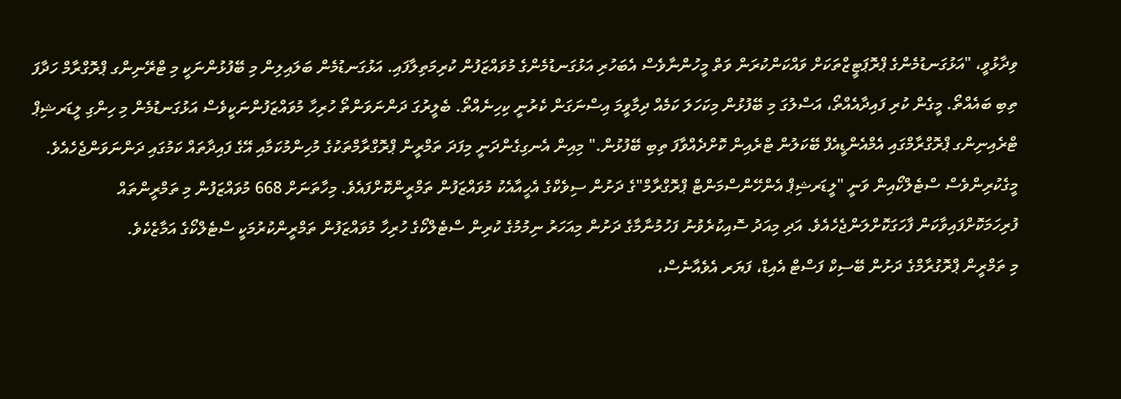ވިދާޅުވީ، "އަޅުގަނޑުމެންގެ ޕްރޮޕަޓީޒްތަކަށް ވައްކަންކުރަން ވަތް މީހުންނާވެސް އެބަހުރި އަޅުގަނޑުމެންގެ މުވައްޒަފުން ކުރިމަތިލާފައި. އަޅުގަނޑުމެން ބަލައިލިން މި ބޭފުޅުންނަކީ މި ޓްރޭނިންގ ޕްރޮގްރާމް ހަދާފަ ތިބި ބައެއްތޯ. މީގެން ކުރި ފައިދާއެއްތޯ، އަސްލުގަ މި ބޭފުޅުން މިކަހަލަ ކަމެއް ދިމާވީމަ އިސްނަގަން ކެރުނީ ކިހިނެއްތޯ. ބެލީރުގަ ދަންނަވަންތޯ ހުރިހާ މުވައްޒަފުންނަކީވެސް އަޅުގަނޑުމެން މި ހިންގި ލީޑަރޝިޕް ޓްރެއިނިންގ ޕްރޮގްރާމްގައި އެމްއެންޑީއެފް ބޭކަލުން ޓްރެއިން ކޮށްދެއްވާފަ ތިބި ބޭފުޅުން." މިއިން އެނގިގެންދަނީ މިފަދަ ތަމްރީން ޕްރޮގްރާމްތަކުގެ މުހިންމުކަމާއި އޭގެ ފައިދާތައް ކަމުގައި ދަންނަވަންޖެހެއެވެ.
މީގެކުރިންވެސް ސްޓެލްކޯއިން ވަނީ "ލީޑަރޝިޕް އެންހޭންސްމަންޓް ޕްރޮގްރާމް"ގެ ދަށުން ސިވެކްގެ އެހީއާއެކު މުވައްޒަފުން ތަމްރީންކޮށްފައެވެ. މިހާތަނަށް 668 މުވައްޒަފުން މި ތަމްރީންތައް ފުރިހަމަކޮށްފައިވާކަން ފާހަގަކޮށްލަންޖެހެއެވެ. އަދި މިއަދު ސޮއިކުރެވުނު ފަހުމުނާމާގެ ދަށުން މިއަހަރު ނިމުމުގެ ކުރިން ސްޓެލްކޯގެ ހުރިހާ މުވައްޒަފުން ތަމްރީންކުރުމަކީ ސްޓެލްކޯގެ އަމާޒެކެވެ.
މި ތަމްރީން ޕްރޮގުރާމްގެ ދަށުން ބޭސިކް ފަސްޓް އެއިޑް، ފަޔަރ އެވެއާނެސް،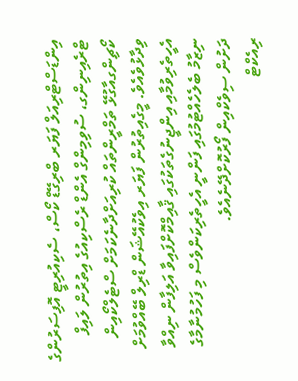އިންޑަސްޓްރިއަލް ފަޔަރ ބްރިގޭޑް ކޯސް، ސެކިއުރިޓީ އޮފިސަރުންގެ ޓްރެއިނިންގ، ސުވިމިންގް އެންޑް ރެސްކިއުގެ އިތުރުން ލައިފް ކޯޗިންގއާގުޅޭ ތަމްރީންތައް ކުރިއަށްދާނެކަމަށް ސްޓެލްކޯއިން ވިދާޅުވެއެވެ. މީގެއިތުރުން ފަޔަރ އިވެކުއޭޝަން ޑްރިލް ބޭއްވުމަށް އެހީތެރިވުމާއި އިންޖީނުގެތަކުގައި ޤާއިމްކޮށްފައިވާ އަލިފާން ނިއްވާ ނިޒާމު ބެލެހެއްޓުމުގައި ފަންނީ އެހީތެރިކަންވެސް މި ފަހުމުނާމާގެ ދަށުން ސިވެކްއިން ފޯރުކޮށްދޭނެއެވެ.
ރިއެކްޓް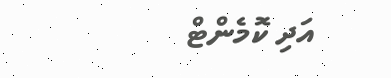އަދި ކޮމެންޓް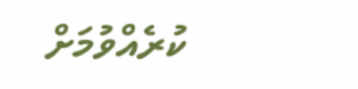ކުރެއްވުމަށް